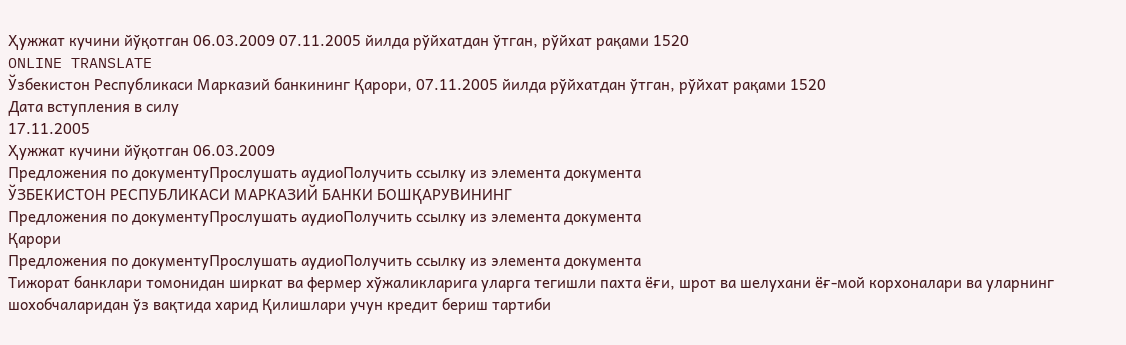Ҳужжат кучини йўқотган 06.03.2009 07.11.2005 йилда рўйхатдан ўтган, рўйхат рақами 1520
ONLINE TRANSLATE
Ўзбекистон Республикаси Марказий банкининг Қарори, 07.11.2005 йилда рўйхатдан ўтган, рўйхат рақами 1520
Дата вступления в силу
17.11.2005
Ҳужжат кучини йўқотган 06.03.2009
Предложения по документуПрослушать аудиоПолучить ссылку из элемента документа
ЎЗБЕКИСТОН РЕСПУБЛИКАСИ МАРКАЗИЙ БАНКИ БОШҚАРУВИНИНГ
Предложения по документуПрослушать аудиоПолучить ссылку из элемента документа
Қарори
Предложения по документуПрослушать аудиоПолучить ссылку из элемента документа
Тижорат банклари томонидан ширкат ва фермер хўжаликларига уларга тегишли пахта ёғи, шрот ва шелухани ёғ-мой корхоналари ва уларнинг шохобчаларидан ўз вақтида харид Қилишлари учун кредит бериш тартиби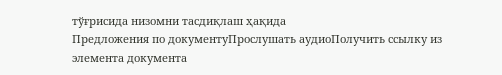тўғрисида низомни тасдиқлаш ҳақида
Предложения по документуПрослушать аудиоПолучить ссылку из элемента документа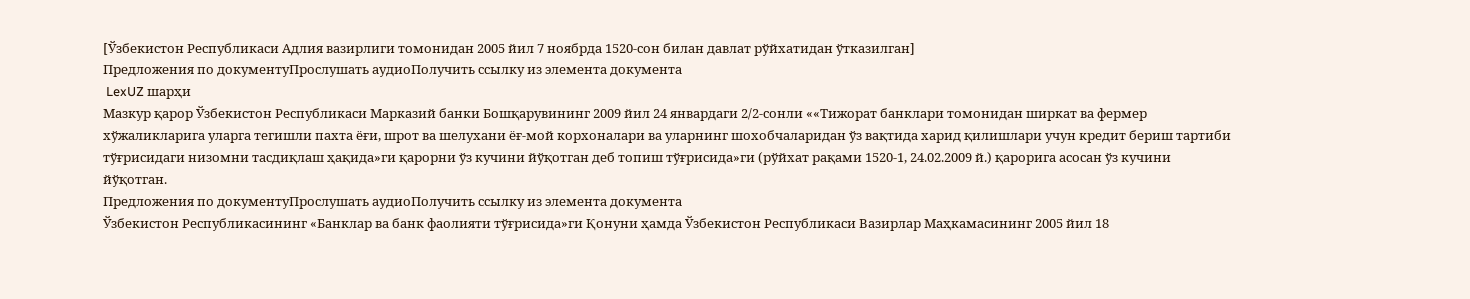[Ўзбекистон Республикаси Адлия вазирлиги томонидан 2005 йил 7 ноябрда 1520-сон билан давлат рўйхатидан ўтказилган]
Предложения по документуПрослушать аудиоПолучить ссылку из элемента документа
 LexUZ шарҳи
Мазкур қарор Ўзбекистон Республикаси Марказий банки Бошқарувининг 2009 йил 24 январдаги 2/2-сонли ««Тижорат банклари томонидан ширкат ва фермер хўжаликларига уларга тегишли пахта ёғи, шрот ва шелухани ёғ-мой корхоналари ва уларнинг шохобчаларидан ўз вақтида харид қилишлари учун кредит бериш тартиби тўғрисидаги низомни тасдиқлаш ҳақида»ги қарорни ўз кучини йўқотган деб топиш тўғрисида»ги (рўйхат рақами 1520-1, 24.02.2009 й.) қарорига асосан ўз кучини йўқотган.
Предложения по документуПрослушать аудиоПолучить ссылку из элемента документа
Ўзбекистон Республикасининг «Банклар ва банк фаолияти тўғрисида»ги Қонуни ҳамда Ўзбекистон Республикаси Вазирлар Маҳкамасининг 2005 йил 18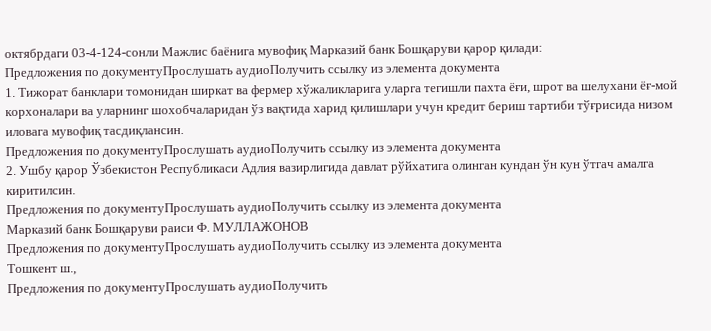октябрдаги 03-4-124-сонли Мажлис баёнига мувофиқ Марказий банк Бошқаруви қарор қилади:
Предложения по документуПрослушать аудиоПолучить ссылку из элемента документа
1. Тижорат банклари томонидан ширкат ва фермер хўжаликларига уларга тегишли пахта ёғи, шрот ва шелухани ёғ-мой корхоналари ва уларнинг шохобчаларидан ўз вақтида харид қилишлари учун кредит бериш тартиби тўғрисида низом иловага мувофиқ тасдиқлансин.
Предложения по документуПрослушать аудиоПолучить ссылку из элемента документа
2. Ушбу қарор Ўзбекистон Республикаси Адлия вазирлигида давлат рўйхатига олинган кундан ўн кун ўтгач амалга киритилсин.
Предложения по документуПрослушать аудиоПолучить ссылку из элемента документа
Марказий банк Бошқаруви раиси Ф. МУЛЛАЖОНОВ
Предложения по документуПрослушать аудиоПолучить ссылку из элемента документа
Тошкент ш.,
Предложения по документуПрослушать аудиоПолучить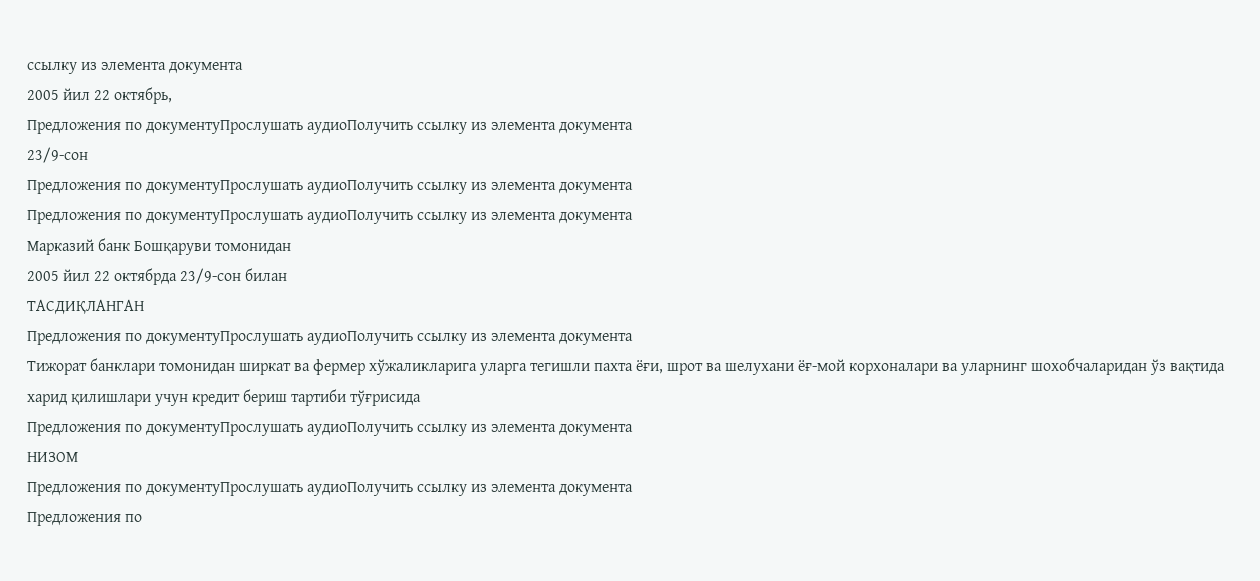ссылку из элемента документа
2005 йил 22 октябрь,
Предложения по документуПрослушать аудиоПолучить ссылку из элемента документа
23/9-сон
Предложения по документуПрослушать аудиоПолучить ссылку из элемента документа
Предложения по документуПрослушать аудиоПолучить ссылку из элемента документа
Марказий банк Бошқаруви томонидан
2005 йил 22 октябрда 23/9-сон билан
ТАСДИҚЛАНГАН
Предложения по документуПрослушать аудиоПолучить ссылку из элемента документа
Тижорат банклари томонидан ширкат ва фермер хўжаликларига уларга тегишли пахта ёғи, шрот ва шелухани ёғ-мой корхоналари ва уларнинг шохобчаларидан ўз вақтида харид қилишлари учун кредит бериш тартиби тўғрисида
Предложения по документуПрослушать аудиоПолучить ссылку из элемента документа
НИЗОМ
Предложения по документуПрослушать аудиоПолучить ссылку из элемента документа
Предложения по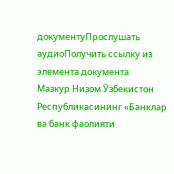документуПрослушать аудиоПолучить ссылку из элемента документа
Мазкур Низом Ўзбекистон Республикасининг «Банклар ва банк фаолияти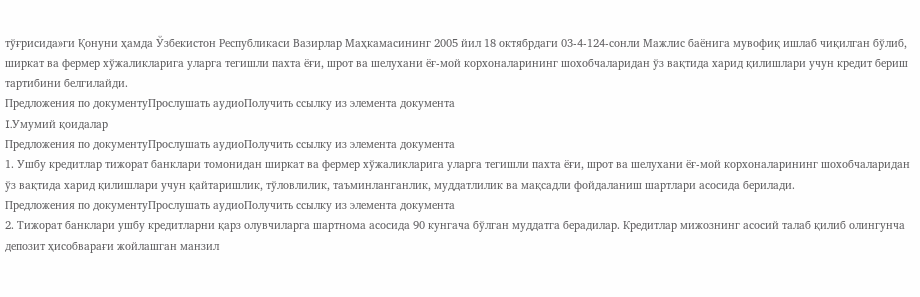тўғрисида»ги Қонуни ҳамда Ўзбекистон Республикаси Вазирлар Маҳкамасининг 2005 йил 18 октябрдаги 03-4-124-сонли Мажлис баёнига мувофиқ ишлаб чиқилган бўлиб, ширкат ва фермер хўжаликларига уларга тегишли пахта ёғи, шрот ва шелухани ёғ-мой корхоналарининг шохобчаларидан ўз вақтида харид қилишлари учун кредит бериш тартибини белгилайди.
Предложения по документуПрослушать аудиоПолучить ссылку из элемента документа
I.Умумий қоидалар
Предложения по документуПрослушать аудиоПолучить ссылку из элемента документа
1. Ушбу кредитлар тижорат банклари томонидан ширкат ва фермер хўжаликларига уларга тегишли пахта ёғи, шрот ва шелухани ёғ-мой корхоналарининг шохобчаларидан ўз вақтида харид қилишлари учун қайтаришлик, тўловлилик, таъминланганлик, муддатлилик ва мақсадли фойдаланиш шартлари асосида берилади.
Предложения по документуПрослушать аудиоПолучить ссылку из элемента документа
2. Тижорат банклари ушбу кредитларни қарз олувчиларга шартнома асосида 90 кунгача бўлган муддатга берадилар. Кредитлар мижознинг асосий талаб қилиб олингунча депозит ҳисобварағи жойлашган манзил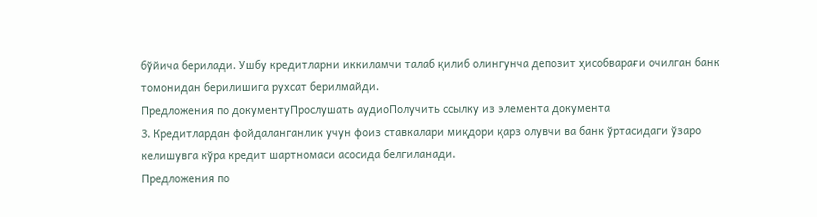бўйича берилади. Ушбу кредитларни иккиламчи талаб қилиб олингунча депозит ҳисобварағи очилган банк томонидан берилишига рухсат берилмайди.
Предложения по документуПрослушать аудиоПолучить ссылку из элемента документа
3. Кредитлардан фойдаланганлик учун фоиз ставкалари миқдори қарз олувчи ва банк ўртасидаги ўзаро келишувга кўра кредит шартномаси асосида белгиланади.
Предложения по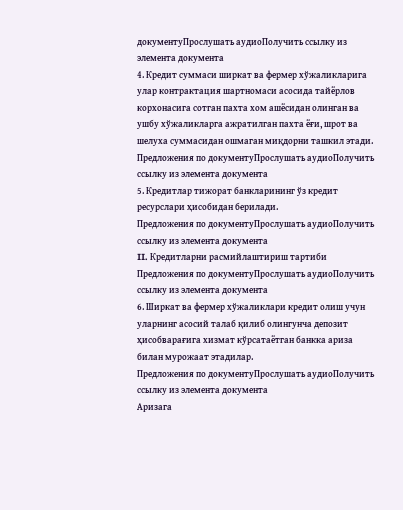документуПрослушать аудиоПолучить ссылку из элемента документа
4. Кредит суммаси ширкат ва фермер хўжаликларига улар контрактация шартномаси асосида тайёрлов корхонасига сотган пахта хом ашёсидан олинган ва ушбу хўжаликларга ажратилган пахта ёғи, шрот ва шелуха суммасидан ошмаган миқдорни ташкил этади.
Предложения по документуПрослушать аудиоПолучить ссылку из элемента документа
5. Кредитлар тижорат банкларининг ўз кредит ресурслари ҳисобидан берилади.
Предложения по документуПрослушать аудиоПолучить ссылку из элемента документа
II. Кредитларни расмийлаштириш тартиби
Предложения по документуПрослушать аудиоПолучить ссылку из элемента документа
6. Ширкат ва фермер хўжаликлари кредит олиш учун уларнинг асосий талаб қилиб олингунча депозит ҳисобварағига хизмат кўрсатаётган банкка ариза билан мурожаат этадилар.
Предложения по документуПрослушать аудиоПолучить ссылку из элемента документа
Аризага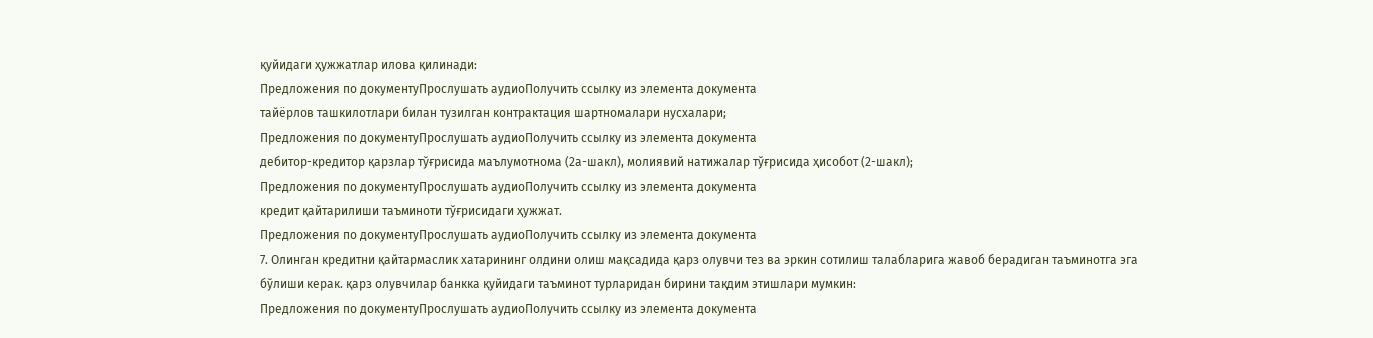қуйидаги ҳужжатлар илова қилинади:
Предложения по документуПрослушать аудиоПолучить ссылку из элемента документа
тайёрлов ташкилотлари билан тузилган контрактация шартномалари нусхалари;
Предложения по документуПрослушать аудиоПолучить ссылку из элемента документа
дебитор-кредитор қарзлар тўғрисида маълумотнома (2а-шакл), молиявий натижалар тўғрисида ҳисобот (2-шакл);
Предложения по документуПрослушать аудиоПолучить ссылку из элемента документа
кредит қайтарилиши таъминоти тўғрисидаги ҳужжат.
Предложения по документуПрослушать аудиоПолучить ссылку из элемента документа
7. Олинган кредитни қайтармаслик хатарининг олдини олиш мақсадида қарз олувчи тез ва эркин сотилиш талабларига жавоб берадиган таъминотга эга бўлиши керак. қарз олувчилар банкка қуйидаги таъминот турларидан бирини тақдим этишлари мумкин:
Предложения по документуПрослушать аудиоПолучить ссылку из элемента документа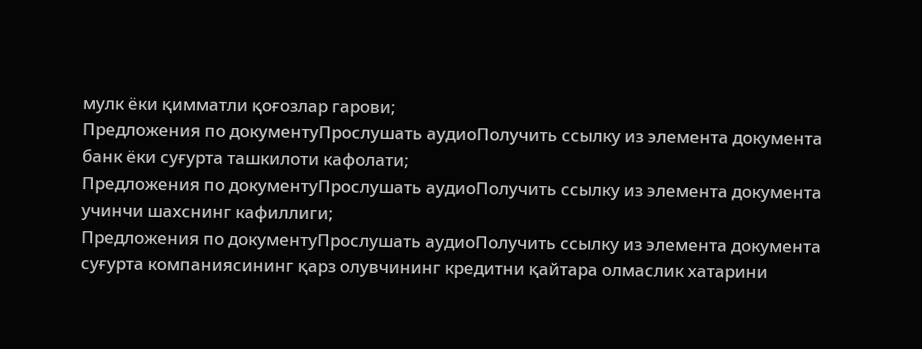мулк ёки қимматли қоғозлар гарови;
Предложения по документуПрослушать аудиоПолучить ссылку из элемента документа
банк ёки суғурта ташкилоти кафолати;
Предложения по документуПрослушать аудиоПолучить ссылку из элемента документа
учинчи шахснинг кафиллиги;
Предложения по документуПрослушать аудиоПолучить ссылку из элемента документа
суғурта компаниясининг қарз олувчининг кредитни қайтара олмаслик хатарини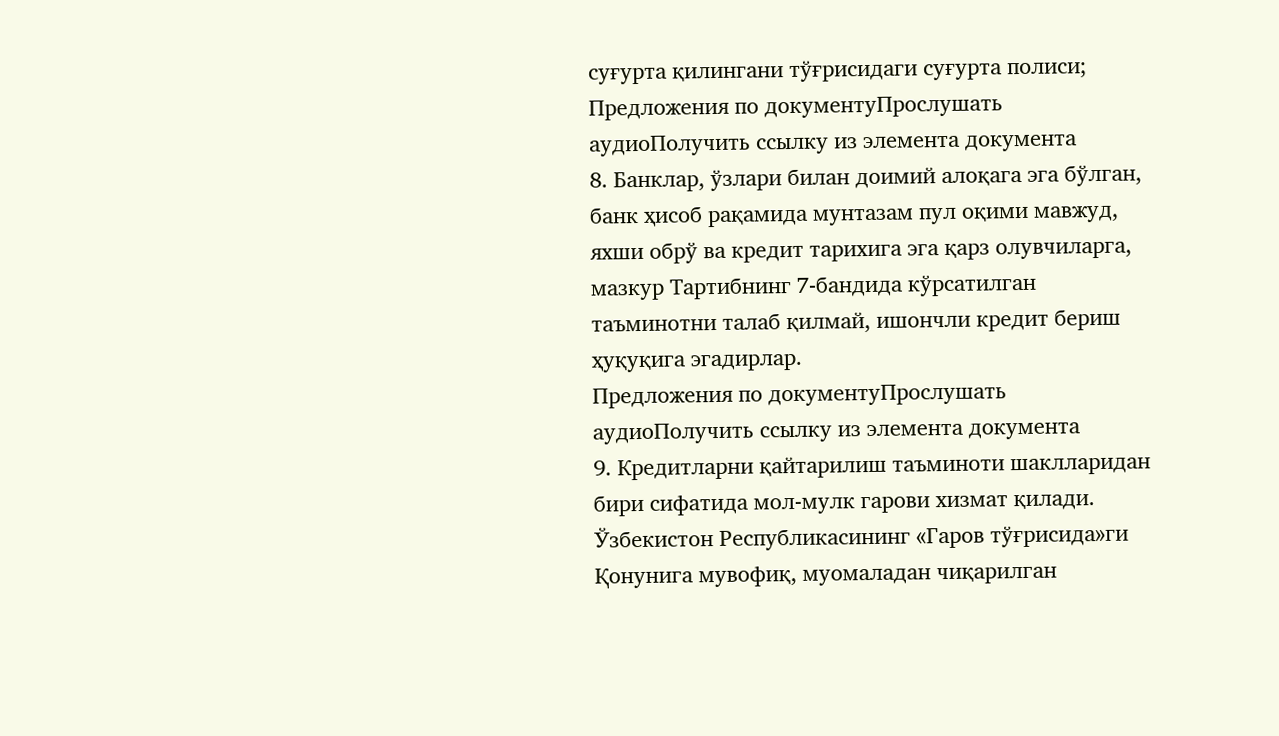суғурта қилингани тўғрисидаги суғурта полиси;
Предложения по документуПрослушать аудиоПолучить ссылку из элемента документа
8. Банклар, ўзлари билан доимий алоқага эга бўлган, банк ҳисоб рақамида мунтазам пул оқими мавжуд, яхши обрў ва кредит тарихига эга қарз олувчиларга, мазкур Тартибнинг 7-бандида кўрсатилган таъминотни талаб қилмай, ишончли кредит бериш ҳуқуқига эгадирлар.
Предложения по документуПрослушать аудиоПолучить ссылку из элемента документа
9. Кредитларни қайтарилиш таъминоти шаклларидан бири сифатида мол-мулк гарови хизмат қилади. Ўзбекистон Республикасининг «Гаров тўғрисида»ги Қонунига мувофиқ, муомаладан чиқарилган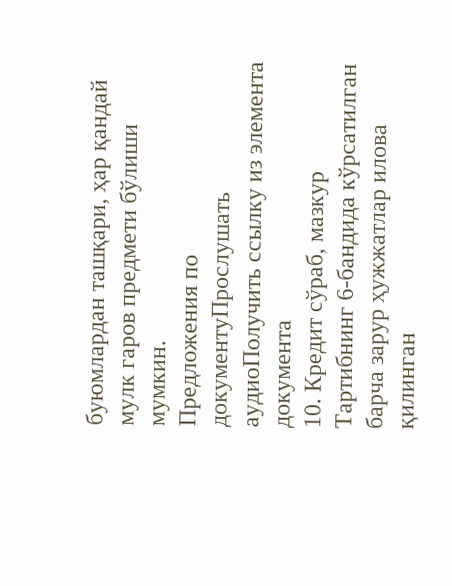буюмлардан ташқари, ҳар қандай мулк гаров предмети бўлиши мумкин.
Предложения по документуПрослушать аудиоПолучить ссылку из элемента документа
10. Кредит сўраб, мазкур Тартибнинг 6-бандида кўрсатилган барча зарур ҳужжатлар илова қилинган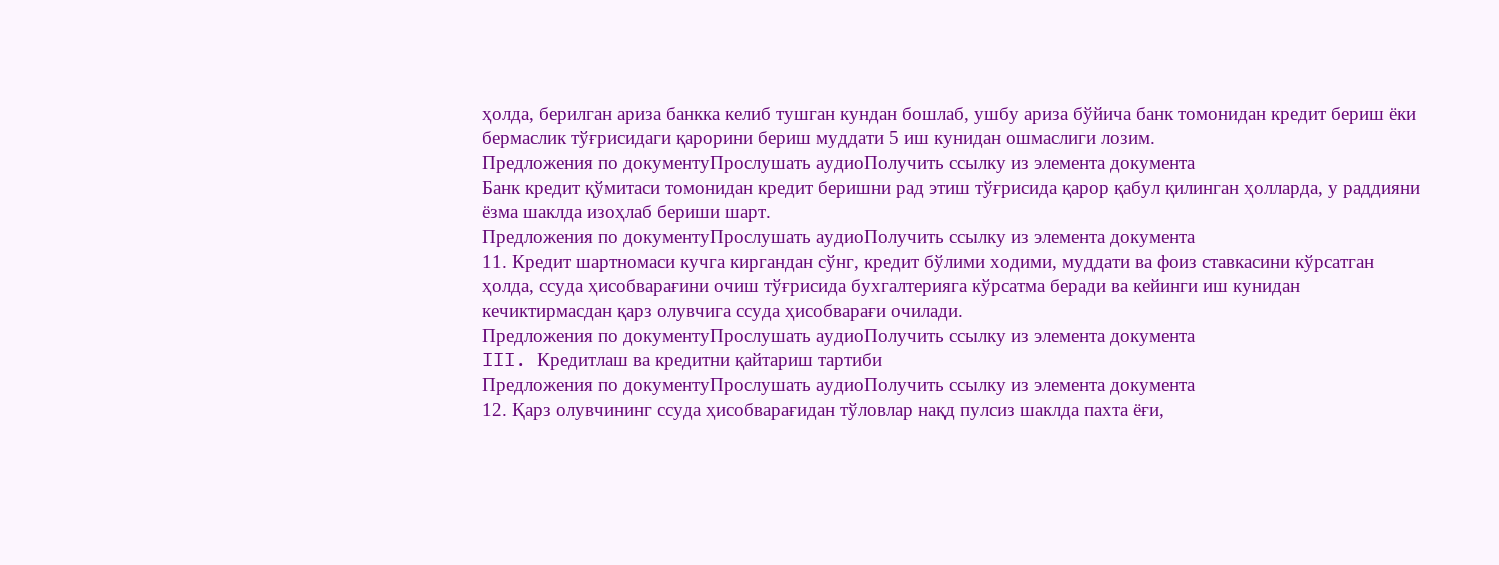ҳолда, берилган ариза банкка келиб тушган кундан бошлаб, ушбу ариза бўйича банк томонидан кредит бериш ёки бермаслик тўғрисидаги қарорини бериш муддати 5 иш кунидан ошмаслиги лозим.
Предложения по документуПрослушать аудиоПолучить ссылку из элемента документа
Банк кредит қўмитаси томонидан кредит беришни рад этиш тўғрисида қарор қабул қилинган ҳолларда, у раддияни ёзма шаклда изоҳлаб бериши шарт.
Предложения по документуПрослушать аудиоПолучить ссылку из элемента документа
11. Кредит шартномаси кучга киргандан сўнг, кредит бўлими ходими, муддати ва фоиз ставкасини кўрсатган ҳолда, ссуда ҳисобварағини очиш тўғрисида бухгалтерияга кўрсатма беради ва кейинги иш кунидан кечиктирмасдан қарз олувчига ссуда ҳисобварағи очилади.
Предложения по документуПрослушать аудиоПолучить ссылку из элемента документа
III. Кредитлаш ва кредитни қайтариш тартиби
Предложения по документуПрослушать аудиоПолучить ссылку из элемента документа
12. Қарз олувчининг ссуда ҳисобварағидан тўловлар нақд пулсиз шаклда пахта ёғи,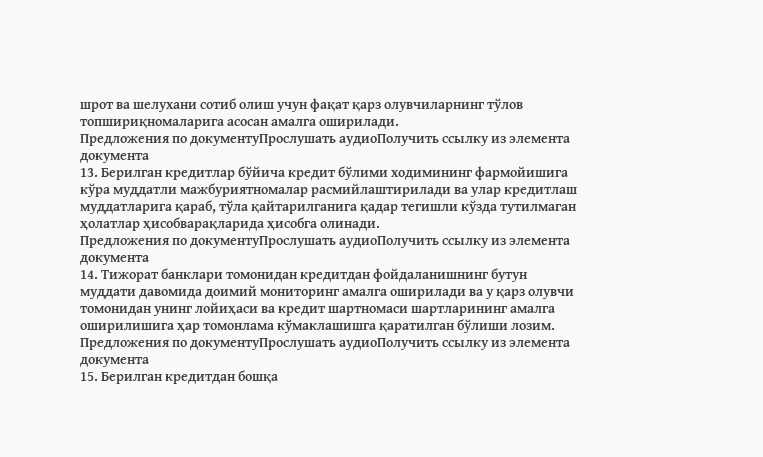шрот ва шелухани сотиб олиш учун фақат қарз олувчиларнинг тўлов топшириқномаларига асосан амалга оширилади.
Предложения по документуПрослушать аудиоПолучить ссылку из элемента документа
13. Берилган кредитлар бўйича кредит бўлими ходимининг фармойишига кўра муддатли мажбуриятномалар расмийлаштирилади ва улар кредитлаш муддатларига қараб, тўла қайтарилганига қадар тегишли кўзда тутилмаган ҳолатлар ҳисобварақларида ҳисобга олинади.
Предложения по документуПрослушать аудиоПолучить ссылку из элемента документа
14. Тижорат банклари томонидан кредитдан фойдаланишнинг бутун муддати давомида доимий мониторинг амалга оширилади ва у қарз олувчи томонидан унинг лойиҳаси ва кредит шартномаси шартларининг амалга оширилишига ҳар томонлама кўмаклашишга қаратилган бўлиши лозим.
Предложения по документуПрослушать аудиоПолучить ссылку из элемента документа
15. Берилган кредитдан бошқа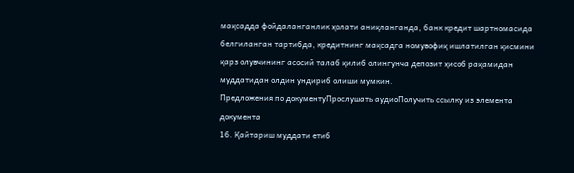мақсадда фойдаланганлик ҳолати аниқланганда, банк кредит шартномасида белгиланган тартибда, кредитнинг мақсадга номувофиқ ишлатилган қисмини қарз олувчининг асосий талаб қилиб олингунча депозит ҳисоб рақамидан муддатидан олдин ундириб олиши мумкин.
Предложения по документуПрослушать аудиоПолучить ссылку из элемента документа
16. Қайтариш муддати етиб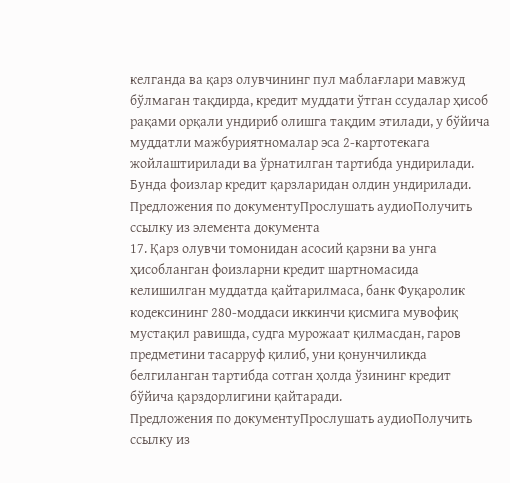келганда ва қарз олувчининг пул маблағлари мавжуд бўлмаган тақдирда, кредит муддати ўтган ссудалар ҳисоб рақами орқали ундириб олишга тақдим этилади, у бўйича муддатли мажбуриятномалар эса 2-картотекага жойлаштирилади ва ўрнатилган тартибда ундирилади. Бунда фоизлар кредит қарзларидан олдин ундирилади.
Предложения по документуПрослушать аудиоПолучить ссылку из элемента документа
17. Қарз олувчи томонидан асосий қарзни ва унга ҳисобланган фоизларни кредит шартномасида келишилган муддатда қайтарилмаса, банк Фуқаролик кодексининг 280-моддаси иккинчи қисмига мувофиқ мустақил равишда, судга мурожаат қилмасдан, гаров предметини тасарруф қилиб, уни қонунчиликда белгиланган тартибда сотган ҳолда ўзининг кредит бўйича қарздорлигини қайтаради.
Предложения по документуПрослушать аудиоПолучить ссылку из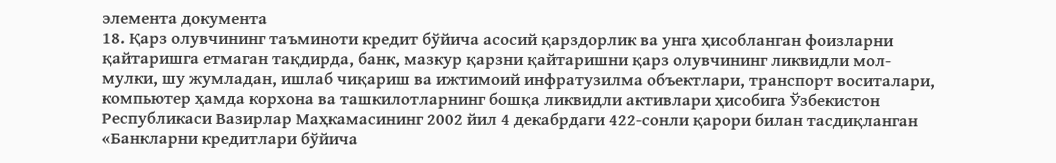элемента документа
18. Қарз олувчининг таъминоти кредит бўйича асосий қарздорлик ва унга ҳисобланган фоизларни қайтаришга етмаган тақдирда, банк, мазкур қарзни қайтаришни қарз олувчининг ликвидли мол-мулки, шу жумладан, ишлаб чиқариш ва ижтимоий инфратузилма объектлари, транспорт воситалари, компьютер ҳамда корхона ва ташкилотларнинг бошқа ликвидли активлари ҳисобига Ўзбекистон Республикаси Вазирлар Маҳкамасининг 2002 йил 4 декабрдаги 422-сонли қарори билан тасдиқланган «Банкларни кредитлари бўйича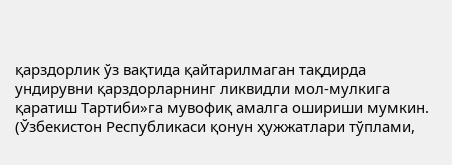қарздорлик ўз вақтида қайтарилмаган тақдирда ундирувни қарздорларнинг ликвидли мол-мулкига қаратиш Тартиби»га мувофиқ амалга ошириши мумкин.
(Ўзбекистон Республикаси қонун ҳужжатлари тўплами,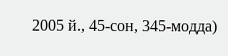2005 й., 45-сон, 345-модда)